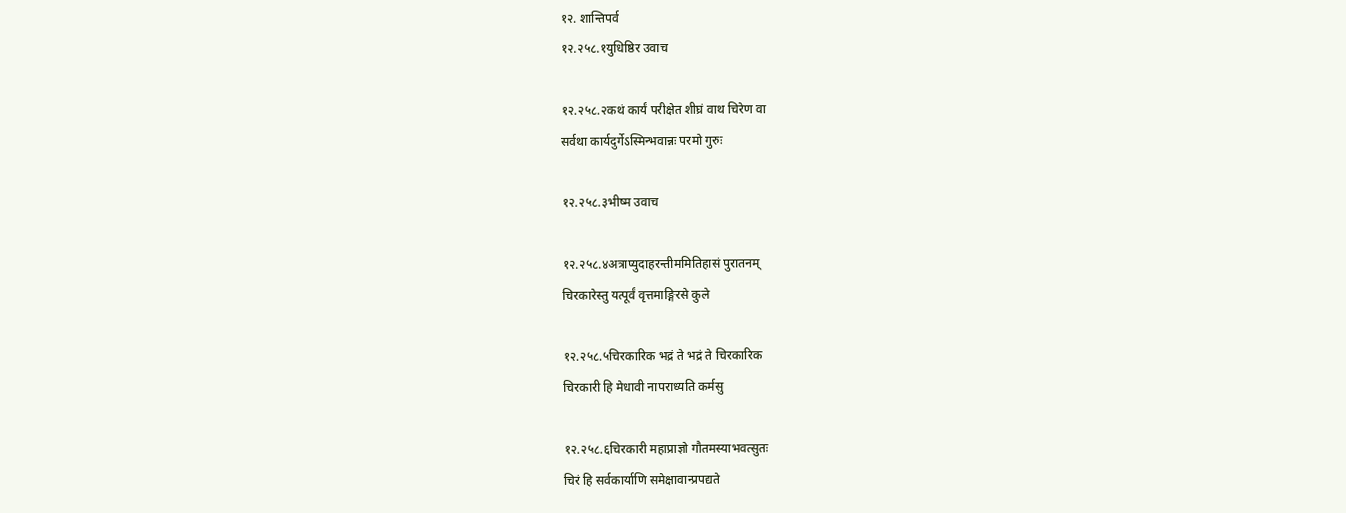१२. शान्तिपर्व
१२.२५८.१युधिष्ठिर उवाच

१२.२५८.२कथं कार्यं परीक्षेत शीघ्रं वाथ चिरेण वा
सर्वथा कार्यदुर्गेऽस्मिन्भवान्नः परमो गुरुः

१२.२५८.३भीष्म उवाच

१२.२५८.४अत्राप्युदाहरन्तीममितिहासं पुरातनम्
चिरकारेस्तु यत्पूर्वं वृत्तमाङ्गिरसे कुले

१२.२५८.५चिरकारिक भद्रं ते भद्रं ते चिरकारिक
चिरकारी हि मेधावी नापराध्यति कर्मसु

१२.२५८.६चिरकारी महाप्राज्ञो गौतमस्याभवत्सुतः
चिरं हि सर्वकार्याणि समेक्षावान्प्रपद्यते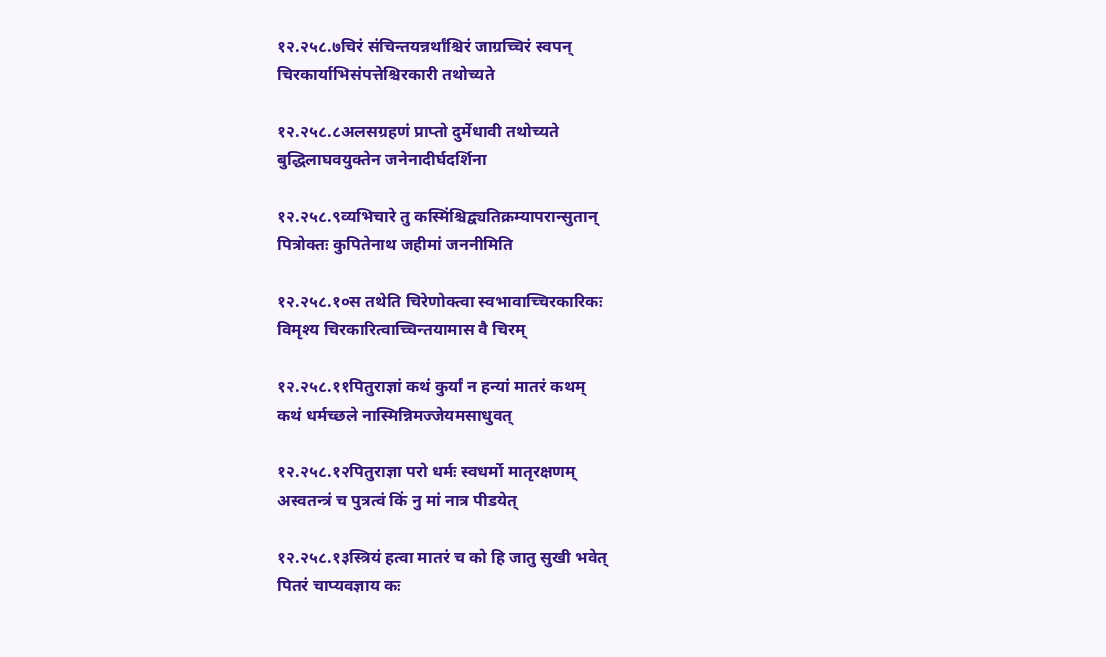१२.२५८.७चिरं संचिन्तयन्नर्थांश्चिरं जाग्रच्चिरं स्वपन्
चिरकार्याभिसंपत्तेश्चिरकारी तथोच्यते

१२.२५८.८अलसग्रहणं प्राप्तो दुर्मेधावी तथोच्यते
बुद्धिलाघवयुक्तेन जनेनादीर्घदर्शिना

१२.२५८.९व्यभिचारे तु कस्मिंश्चिद्व्यतिक्रम्यापरान्सुतान्
पित्रोक्तः कुपितेनाथ जहीमां जननीमिति

१२.२५८.१०स तथेति चिरेणोक्त्वा स्वभावाच्चिरकारिकः
विमृश्य चिरकारित्वाच्चिन्तयामास वै चिरम्

१२.२५८.११पितुराज्ञां कथं कुर्यां न हन्यां मातरं कथम्
कथं धर्मच्छले नास्मिन्निमज्जेयमसाधुवत्

१२.२५८.१२पितुराज्ञा परो धर्मः स्वधर्मो मातृरक्षणम्
अस्वतन्त्रं च पुत्रत्वं किं नु मां नात्र पीडयेत्

१२.२५८.१३स्त्रियं हत्वा मातरं च को हि जातु सुखी भवेत्
पितरं चाप्यवज्ञाय कः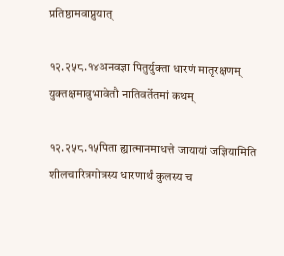प्रतिष्ठामवाप्नुयात्

१२.२५८.१४अनवज्ञा पितुर्युक्ता धारणं मातृरक्षणम्
युक्तक्षमावुभावेतौ नातिवर्तेतमां कथम्

१२.२५८.१५पिता ह्यात्मानमाधत्ते जायायां जज्ञियामिति
शीलचारित्रगोत्रस्य धारणार्थं कुलस्य च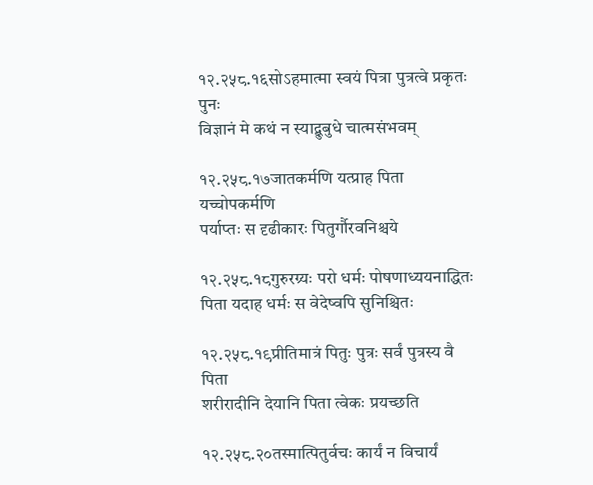१२.२५८.१६सोऽहमात्मा स्वयं पित्रा पुत्रत्वे प्रकृतः पुनः
विज्ञानं मे कथं न स्याद्बुबुधे चात्मसंभवम्

१२.२५८.१७जातकर्मणि यत्प्राह पिता यच्चोपकर्मणि
पर्याप्तः स दृढीकारः पितुर्गौरवनिश्चये

१२.२५८.१८गुरुरग्र्यः परो धर्मः पोषणाध्ययनाद्धितः
पिता यदाह धर्मः स वेदेष्वपि सुनिश्चितः

१२.२५८.१९प्रीतिमात्रं पितुः पुत्रः सर्वं पुत्रस्य वै पिता
शरीरादीनि देयानि पिता त्वेकः प्रयच्छति

१२.२५८.२०तस्मात्पितुर्वचः कार्यं न विचार्यं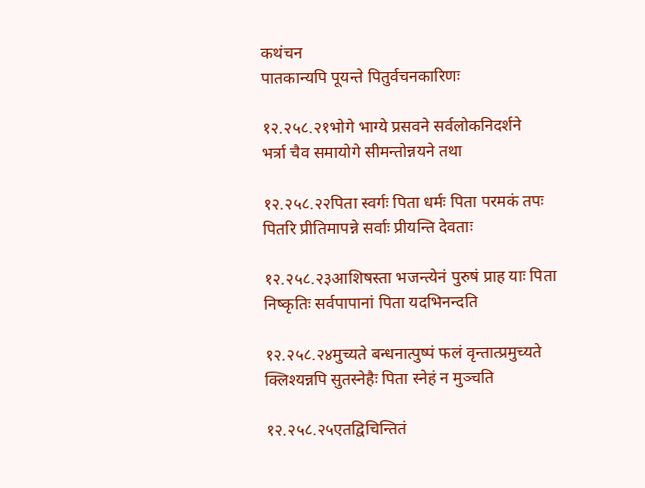कथंचन
पातकान्यपि पूयन्ते पितुर्वचनकारिणः

१२.२५८.२१भोगे भाग्ये प्रसवने सर्वलोकनिदर्शने
भर्त्रा चैव समायोगे सीमन्तोन्नयने तथा

१२.२५८.२२पिता स्वर्गः पिता धर्मः पिता परमकं तपः
पितरि प्रीतिमापन्ने सर्वाः प्रीयन्ति देवताः

१२.२५८.२३आशिषस्ता भजन्त्येनं पुरुषं प्राह याः पिता
निष्कृतिः सर्वपापानां पिता यदभिनन्दति

१२.२५८.२४मुच्यते बन्धनात्पुष्पं फलं वृन्तात्प्रमुच्यते
क्लिश्यन्नपि सुतस्नेहैः पिता स्नेहं न मुञ्चति

१२.२५८.२५एतद्विचिन्तितं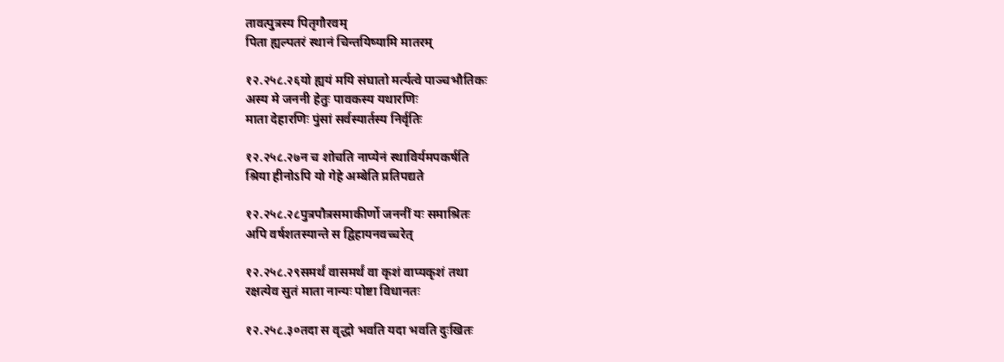तावत्पुत्रस्य पितृगौरवम्
पिता ह्यल्पतरं स्थानं चिन्तयिष्यामि मातरम्

१२.२५८.२६यो ह्ययं मयि संघातो मर्त्यत्वे पाञ्चभौतिकः
अस्य मे जननी हेतुः पावकस्य यथारणिः
माता देहारणिः पुंसां सर्वस्यार्तस्य निर्वृतिः

१२.२५८.२७न च शोचति नाप्येनं स्थाविर्यमपकर्षति
श्रिया हीनोऽपि यो गेहे अम्बेति प्रतिपद्यते

१२.२५८.२८पुत्रपौत्रसमाकीर्णो जननीं यः समाश्रितः
अपि वर्षशतस्यान्ते स द्विहायनवच्चरेत्

१२.२५८.२९समर्थं वासमर्थं वा कृशं वाप्यकृशं तथा
रक्षत्येव सुतं माता नान्यः पोष्टा विधानतः

१२.२५८.३०तदा स वृद्धो भवति यदा भवति दुःखितः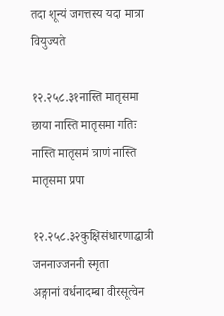तदा शून्यं जगत्तस्य यदा मात्रा वियुज्यते

१२.२५८.३१नास्ति मातृसमा छाया नास्ति मातृसमा गतिः
नास्ति मातृसमं त्राणं नास्ति मातृसमा प्रपा

१२.२५८.३२कुक्षिसंधारणाद्धात्री जननाज्जननी स्मृता
अङ्गानां वर्धनादम्बा वीरसूत्वेन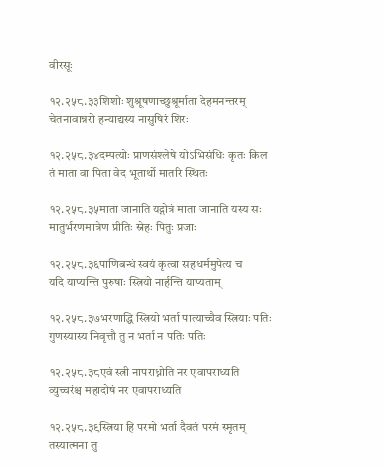वीरसूः

१२.२५८.३३शिशोः शुश्रूषणाच्छुश्रूर्माता देहमनन्तरम्
चेतनावान्नरो हन्याद्यस्य नासुषिरं शिरः

१२.२५८.३४दम्पत्योः प्राणसंश्लेषे योऽभिसंधिः कृतः किल
तं माता वा पिता वेद भूतार्थो मातरि स्थितः

१२.२५८.३५माता जानाति यद्गोत्रं माता जानाति यस्य सः
मातुर्भरणमात्रेण प्रीतिः स्नेहः पितुः प्रजाः

१२.२५८.३६पाणिबन्धं स्वयं कृत्वा सहधर्ममुपेत्य च
यदि याप्यन्ति पुरुषाः स्त्रियो नार्हन्ति याप्यताम्

१२.२५८.३७भरणाद्धि स्त्रियो भर्ता पात्याच्चैव स्त्रियाः पतिः
गुणस्यास्य निवृत्तौ तु न भर्ता न पतिः पतिः

१२.२५८.३८एवं स्त्री नापराध्नोति नर एवापराध्यति
व्युच्चरंश्च महादोषं नर एवापराध्यति

१२.२५८.३९स्त्रिया हि परमो भर्ता दैवतं परमं स्मृतम्
तस्यात्मना तु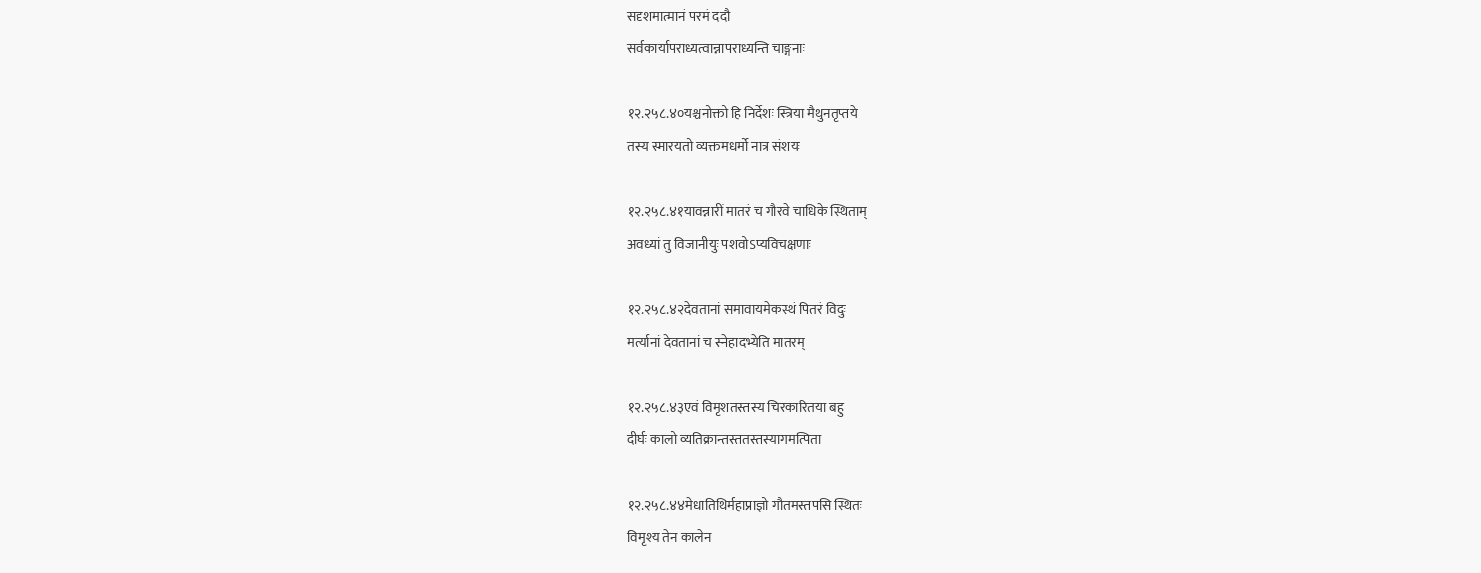सदृशमात्मानं परमं ददौ
सर्वकार्यापराध्यत्वान्नापराध्यन्ति चाङ्गनाः

१२.२५८.४०यश्चनोक्तो हि निर्देशः स्त्रिया मैथुनतृप्तये
तस्य स्मारयतो व्यक्तमधर्मो नात्र संशयः

१२.२५८.४१यावन्नारीं मातरं च गौरवे चाधिके स्थिताम्
अवध्यां तु विजानीयुः पशवोऽप्यविचक्षणाः

१२.२५८.४२देवतानां समावायमेकस्थं पितरं विदुः
मर्त्यानां देवतानां च स्नेहादभ्येति मातरम्

१२.२५८.४३एवं विमृशतस्तस्य चिरकारितया बहु
दीर्घः कालो व्यतिक्रान्तस्ततस्तस्यागमत्पिता

१२.२५८.४४मेधातिथिर्महाप्राज्ञो गौतमस्तपसि स्थितः
विमृश्य तेन कालेन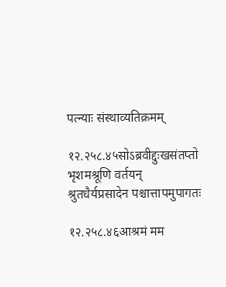पत्न्याः संस्थाव्यतिक्रमम्

१२.२५८.४५सोऽब्रवीद्दुःखसंतप्तो भृशमश्रूणि वर्तयन्
श्रुतधैर्यप्रसादेन पश्चात्तापमुपागतः

१२.२५८.४६आश्रमं मम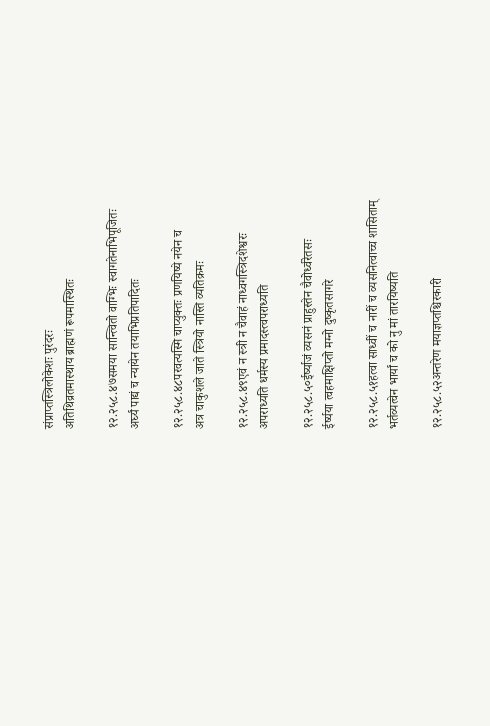संप्राप्तस्त्रिलोकेशः पुरंदरः
अतिथिव्रतमास्थाय ब्राह्मणं रूपमास्थितः

१२.२५८.४७समया सान्त्वितो वाग्भिः स्वागतेनाभिपूजितः
अर्घ्यं पाद्यं च न्यायेन तयाभिप्रतिपादितः

१२.२५८.४८परवत्यस्मि चाप्युक्तः प्रणयिष्ये नयेन च
अत्र चाकुशले जाते स्त्रियो नास्ति व्यतिक्रमः

१२.२५८.४९एवं न स्त्री न चैवाहं नाध्वगस्त्रिदशेश्वरः
अपराध्यति धर्मस्य प्रमादस्त्वपराध्यति

१२.२५८.५०ईर्ष्याजं व्यसनं प्राहुस्तेन चैवोर्ध्वरेतसः
ईर्ष्यया त्वहमाक्षिप्तो मग्नो दुष्कृतसागरे

१२.२५८.५१हत्वा साध्वीं च नारीं च व्यसनित्वाच्च शासिताम्
भर्तव्यत्वेन भार्यां च को नु मां तारयिष्यति

१२.२५८.५२अन्तरेण मयाज्ञप्तश्चिरकारी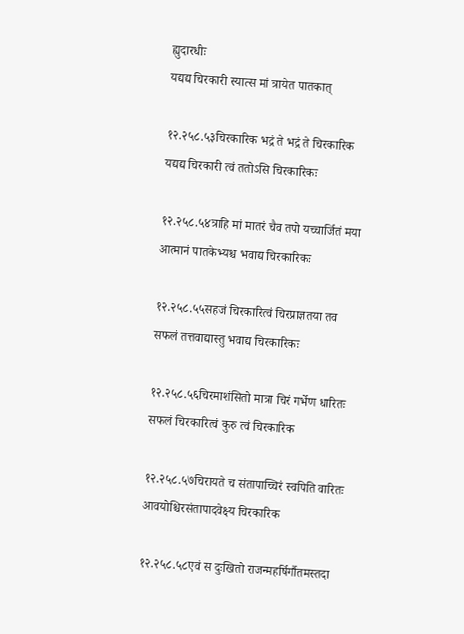ह्युदारधीः
यद्यद्य चिरकारी स्यात्स मां त्रायेत पातकात्

१२.२५८.५३चिरकारिक भद्रं ते भद्रं ते चिरकारिक
यद्यद्य चिरकारी त्वं ततोऽसि चिरकारिकः

१२.२५८.५४त्राहि मां मातरं चैव तपो यच्चार्जितं मया
आत्मानं पातकेभ्यश्च भवाद्य चिरकारिकः

१२.२५८.५५सहजं चिरकारित्वं चिरप्राज्ञतया तव
सफलं तत्तवाद्यास्तु भवाद्य चिरकारिकः

१२.२५८.५६चिरमाशंसितो मात्रा चिरं गर्भेण धारितः
सफलं चिरकारित्वं कुरु त्वं चिरकारिक

१२.२५८.५७चिरायते च संतापाच्चिरं स्वपिति वारितः
आवयोश्चिरसंतापादवेक्ष्य चिरकारिक

१२.२५८.५८एवं स दुःखितो राजन्महर्षिर्गौतमस्तदा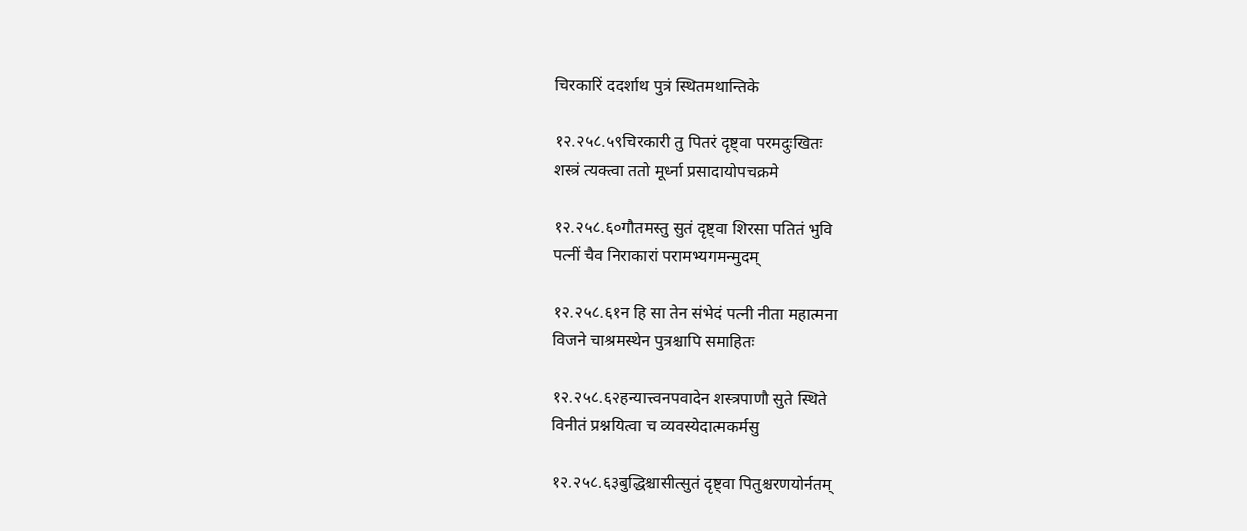चिरकारिं ददर्शाथ पुत्रं स्थितमथान्तिके

१२.२५८.५९चिरकारी तु पितरं दृष्ट्वा परमदुःखितः
शस्त्रं त्यक्त्वा ततो मूर्ध्ना प्रसादायोपचक्रमे

१२.२५८.६०गौतमस्तु सुतं दृष्ट्वा शिरसा पतितं भुवि
पत्नीं चैव निराकारां परामभ्यगमन्मुदम्

१२.२५८.६१न हि सा तेन संभेदं पत्नी नीता महात्मना
विजने चाश्रमस्थेन पुत्रश्चापि समाहितः

१२.२५८.६२हन्यात्त्वनपवादेन शस्त्रपाणौ सुते स्थिते
विनीतं प्रश्नयित्वा च व्यवस्येदात्मकर्मसु

१२.२५८.६३बुद्धिश्चासीत्सुतं दृष्ट्वा पितुश्चरणयोर्नतम्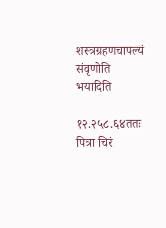शस्त्रग्रहणचापल्यं संवृणोति भयादिति

१२.२५८.६४ततः पित्रा चिरं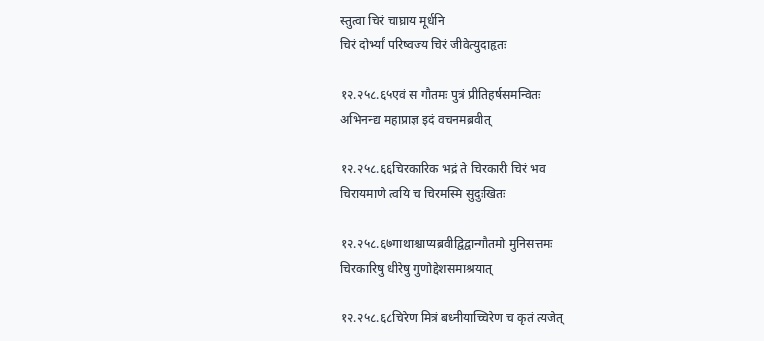स्तुत्वा चिरं चाघ्राय मूर्धनि
चिरं दोर्भ्यां परिष्वज्य चिरं जीवेत्युदाहृतः

१२.२५८.६५एवं स गौतमः पुत्रं प्रीतिहर्षसमन्वितः
अभिनन्द्य महाप्राज्ञ इदं वचनमब्रवीत्

१२.२५८.६६चिरकारिक भद्रं ते चिरकारी चिरं भव
चिरायमाणे त्वयि च चिरमस्मि सुदुःखितः

१२.२५८.६७गाथाश्चाप्यब्रवीद्विद्वान्गौतमो मुनिसत्तमः
चिरकारिषु धीरेषु गुणोद्देशसमाश्रयात्

१२.२५८.६८चिरेण मित्रं बध्नीयाच्चिरेण च कृतं त्यजेत्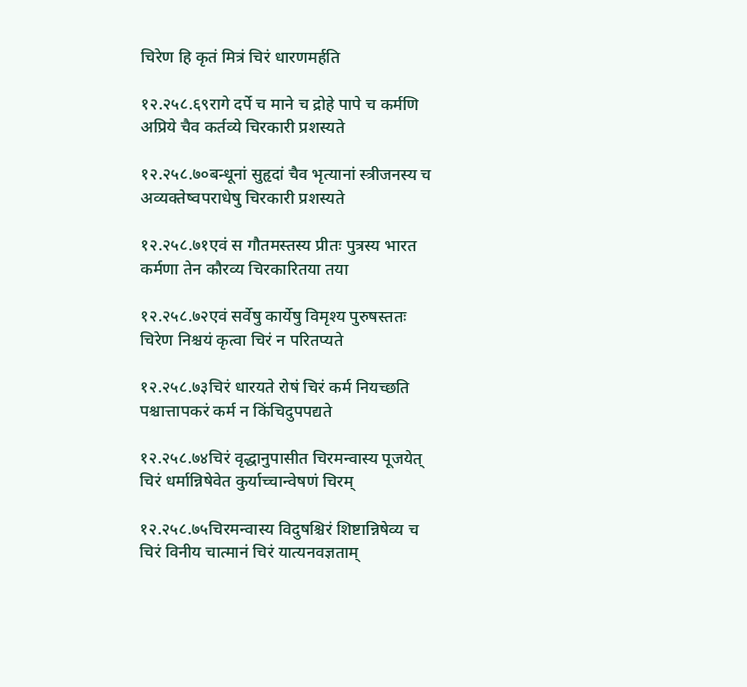चिरेण हि कृतं मित्रं चिरं धारणमर्हति

१२.२५८.६९रागे दर्पे च माने च द्रोहे पापे च कर्मणि
अप्रिये चैव कर्तव्ये चिरकारी प्रशस्यते

१२.२५८.७०बन्धूनां सुहृदां चैव भृत्यानां स्त्रीजनस्य च
अव्यक्तेष्वपराधेषु चिरकारी प्रशस्यते

१२.२५८.७१एवं स गौतमस्तस्य प्रीतः पुत्रस्य भारत
कर्मणा तेन कौरव्य चिरकारितया तया

१२.२५८.७२एवं सर्वेषु कार्येषु विमृश्य पुरुषस्ततः
चिरेण निश्चयं कृत्वा चिरं न परितप्यते

१२.२५८.७३चिरं धारयते रोषं चिरं कर्म नियच्छति
पश्चात्तापकरं कर्म न किंचिदुपपद्यते

१२.२५८.७४चिरं वृद्धानुपासीत चिरमन्वास्य पूजयेत्
चिरं धर्मान्निषेवेत कुर्याच्चान्वेषणं चिरम्

१२.२५८.७५चिरमन्वास्य विदुषश्चिरं शिष्टान्निषेव्य च
चिरं विनीय चात्मानं चिरं यात्यनवज्ञताम्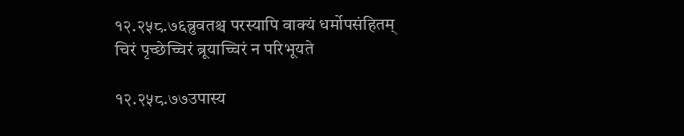१२.२५८.७६ब्रुवतश्च परस्यापि वाक्यं धर्मोपसंहितम्
चिरं पृच्छेच्चिरं ब्रूयाच्चिरं न परिभूयते

१२.२५८.७७उपास्य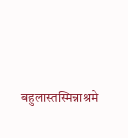बहुलास्तस्मिन्नाश्रमे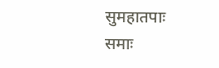सुमहातपाः
समाः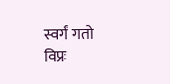स्वर्गं गतो विप्रः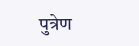पुत्रेण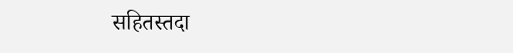सहितस्तदा